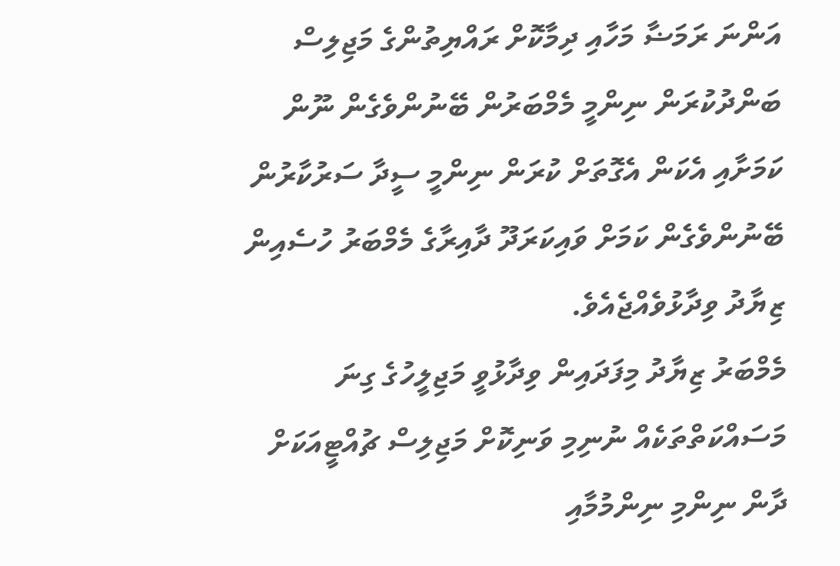އަންނަ ރަމަޟާ މަހާއި ދިމާކޮށް ރައްޔިތުންގެ މަޖިލިސް ބަންދުކުރަން ނިންމީ މެމްބަރުން ބޭނުންވެގެން ނޫން ކަމަށާއި އެކަން އެގޮތަށް ކުރަން ނިންމީ ސީދާ ސަރުކާރުން ބޭނުންވެގެން ކަމަށް ވައިކަރަދޫ ދާއިރާގެ މެމްބަރު ހުސެއިން ޒިޔާދު ވިދާޅުވެއްޖެއެވެ.
މެމްބަރު ޒިޔާދު މިފަދައިން ވިދާޅުވީ މަޖިލީހުގެ ގިނަ މަސައްކަތްތަކެއް ނުނިމި ވަނިކޮށް މަޖިލިސް ޗުއްޓީއަކަށް ދާން ނިންމި ނިންމުމާއި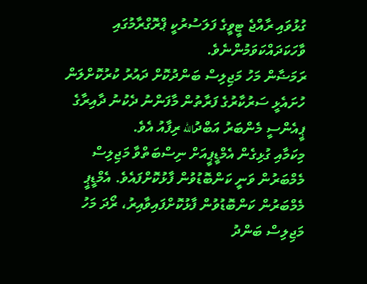ގުޅުވައި ރާއްޖެ ޓީވީގެ ފަލަސުރުކީ ޕްރޮގްރާމުގައި ވާހަކަދައްކަވަމުންނެވެ.
ރަމަޟާން މަހު މަޖިލިސް ބަންދުކޮށް ދައުރު ކުރުކޮށްލަން ހުށައެޅީ ސަރުކާރުގެ ފަރާތުން މާފަންނު ދެކުނު ދާއިރާގެ ޕީއެންސީ މެންބަރު އަބްދުالله ރިފާއު އެވެ.
މިކަމާއި ގުޅިގެން އެމްޑީޕީއަށް ނިސްބަތްވާ މަޖިލިސް މެމްބަރުން ވަނީ ކަންބޮޑުވުން ފާޅުކޮށްފައެވެ. އެމްޑީޕީ މެމްބަރުން ކަންބޮޑުވުން ފާޅުކޮށްފައިވާއިރު، ރޯދަ މަހު މަޖިލިސް ބަންދު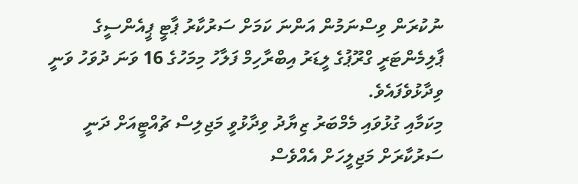ނުކުރަން ވިސްނަމުން އަންނަ ކަމަށް ސަރުކާރު ޕާޓީ ޕީއެންސީގެ ޕާލިމެންޓަރީ ގްރޫޕުގެ ލީޑަރު އިބްރާހިމް ފަލާހު މިމަހުގެ 16 ވަނަ ދުވަހު ވަނީ ވިދާޅުވެފައެވެ.
މިކަމާއި ގުޅުވައި މެމްބަރު ޒިޔާދު ވިދާޅުވީ މަޖިލިސް ޗުއްޓީއަށް ދަނީ ސަރުކާރަށް މަޖިލީހަށް އެއްވެސް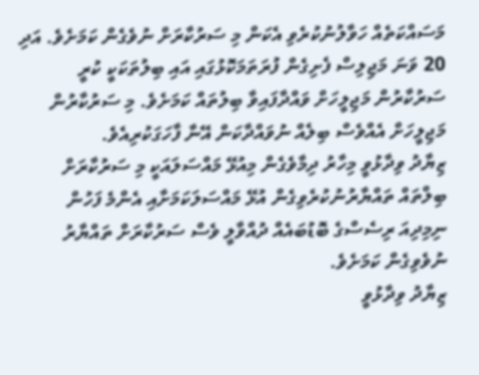މަސައްކަތެއް ހަވާލުނުކުރެވި އެކަން މި ސަރުކާރަށް ނުވެގެން ކަމަށެވެ. އަދި 20 ވަނަ މަޖިލިސް ފެށިގެން ފުރަތަމަކޮޅުގައި އައި ބިލުތަކަކީ ކުރީ ސަރުކާރުން މަޖިލީހަށް ވައްދާފައިވާ ބިލުތައް ކަމަށެވެ. މި ސަރުކާރުން މަޖިލީހަށް އެއްވެސް ބިލެއް ނުވައްދާކަން އޭނާ ފާހަގަކުރިއެވެ.
ޒިޔާދު ވިދާޅުވީ މިހާރު ދިމާވެގެން މިއުޅޭ މައްސަލައަކީ މި ސަރުކާރަށް ބިލްތައް ތައްޔާރުނުކުރެވިގެން އުޅޭ މައްސަލަކަމަށާއި އެންމެ ފަހުން ނިމިދިއަ ރިސެސްގެ ބޮޑުބައެއް ދުއްވާލީ ވެސް ސަރުކާރަށް ތައްޔާރު ނުވެވިގެން ކަމަށެވެ.
ޒިޔާދު ވިދާޅުވީ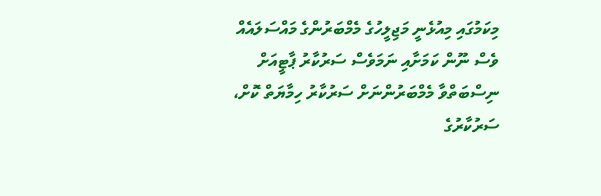މިކަމުގައި މިއުޅެނީ މަޖިލީހުގެ މެމްބަރުންގެ މައްސަލައެއް ވެސް ނޫން ކަމަށާއި ނަމަވެސް ސަރުކާރު ޕާޓީއަށް ނިސްބަތްވާ މެމްބަރުންނަށް ސަރުކާރު ހިމާޔަތް ކޮށް، ސަރުކާރުގެ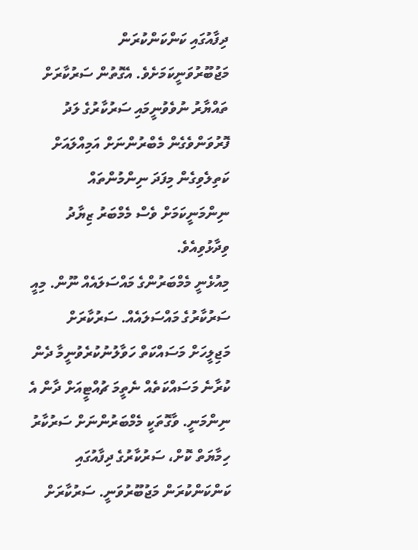ދިފާއުގައި ކަންކަންކުރަން މަޖުބޫރުވަނީކަމަށެވެ. އެގޮތުން ސަރުކާރަށް ތައްޔާރު ނުވެވުނީމައި ސަރުކާރުގެ ލަދު ފޮރުވަންވެގެން މެބްރުންނަށް އަމިއްލައަށް ކަތިލެވިގެން މިފަދަ ނިންމުންތައް ނިންމަނީކަމަށް ވެސް މެމްބަރު ޒިޔާދު ވިދާޅުވިއެވެ.
މިއުޅެނީ މެމްބަރުންގެ މައްސަލައެއް ނޫން. މިއީ ސަރުކާރުގެ މައްސަލައެއް. ސަރުކާރަށް މަޖިލީހަށް މަސައްކަތް ހަވާލުނުކުރެވުނީމާ ދެން ކުރާނެ މަސައްކަތެއް ނެތީމަ ޗުއްޓީއަށް ދާން އެ ނިންމަނީ. ވާގޮތަކީ މެމްބަރުންނަށް ސަރުކާރު ހިމާޔަތް ކޮށް، ސަރުކާރުގެ ދިފާއުގައި ކަންކަންކުރަން މަޖުބޫރުވަނީ. ސަރުކާރަށް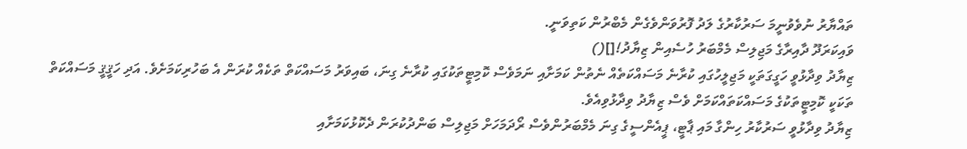ތައްޔާރު ނުވެވުނީމަ ސަރުކާރުގެ ލަދު ފޮރުވަންވެގެން މެބްރުން ކަތިވަނީ.
ވައިކަރަދޫ ދާއިރާގެ މަޖިލިސް މެމްބަރު ހުސެއިން ޒިޔާދު![]()
ޒިޔާދު ވިދާޅުވީ ހަގީގަތަކީ މަޖިލީހުގައި ކުރާނެ މަސައްކަތެއް ނެތުން ކަމަށާއި ނަމަވެސް ކޮމިޓީތަކުގައި ކުރާނެ ގިނަ، ބައިވަރު މަސައްކަތް ތަކެއް ކުރަން އެ ބަހުރިކަމަށެވެ. އަދި ހަޤީޤީ މަސައްކަތް ތަކަކީ ކޮމިޓީތަކުގެ މަސައްކަތައްކަމަށް ވެސް ޒިޔާދު ވިދާޅުވިއެވެ.
ޒިޔާދު ވިދާޅުވީ ސަރުކާރު ހިންގާ މައި ޕާޓީ، ޕީއެންސީގެ ގިނަ މެމްބަރުންވެސް ރޯދަމަހަށް މަޖިލިސް ބަންދުކުރަން ދެކޮޅުކަމަށާއި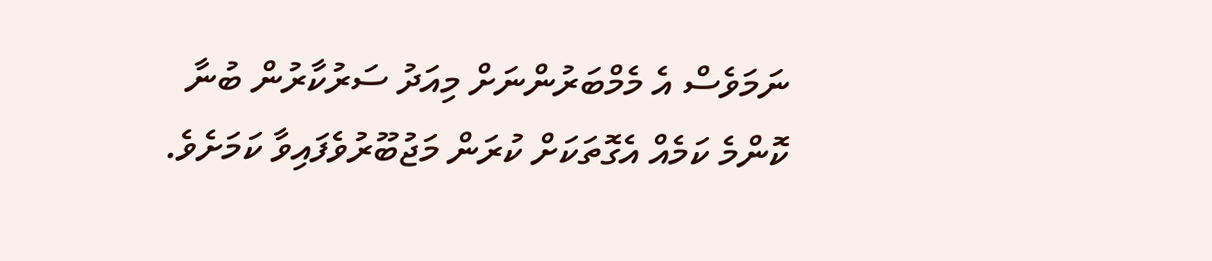ނަމަވެސް އެ މެމްބަރުންނަށް މިއަދު ސަރުކާރުން ބުނާ ކޮންމެ ކަމެއް އެގޮތަކަށް ކުރަން މަޖުބޫރުވެފައިވާ ކަމަށެވެ.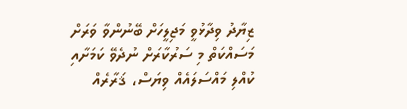ޒިޔާދު ވިދާޅުވީ މަޖިލީހަށް ބޭނުންވާ ވަރަށް މަސައްކަތް މި ސަރުކާރަށް ނުދެވޭ ކަމަށާއި ކުއްލި މައްސަލައެއް ވިޔަސް، ޤަރާރެއް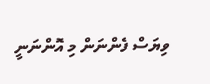ވިޔަސް ފެންނަން މި އޮންނަނީ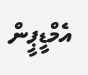އެމްޑީޕީން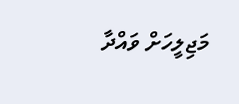މަޖިލީހަށް ވައްދާ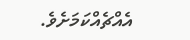އެއްޗެއްކަމަށެވެ.